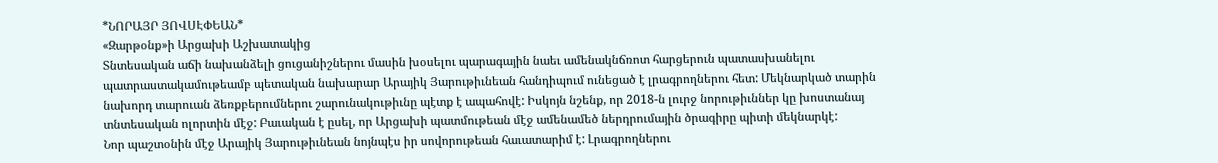*ՆՈՐԱՅՐ ՅՈՎՍԷՓԵԱՆ*
«Զարթօնք»ի Արցախի Աշխատակից
Տնտեսական աճի նախանձելի ցուցանիշներու մասին խօսելու պարագային նաեւ ամենակնճռոտ հարցերուն պատասխանելու պատրաստակամութեամբ պետական նախարար Արայիկ Յարութիւնեան հանդիպում ունեցած է լրագրողներու հետ: Մեկնարկած տարին նախորդ տարուան ձեռքբերումներու շարունակութիւնը պէտք է ապահովէ: Իսկոյն նշենք, որ 2018-ն լուրջ նորութիւններ կը խոստանայ տնտեսական ոլորտին մէջ: Բաւական է ըսել, որ Արցախի պատմութեան մէջ ամենամեծ ներդրումային ծրագիրը պիտի մեկնարկէ:
Նոր պաշտօնին մէջ Արայիկ Յարութիւնեան նոյնպէս իր սովորութեան հաւատարիմ է: Լրագրողներու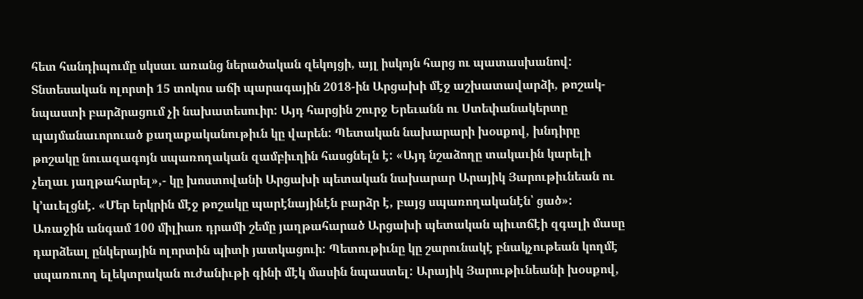հետ հանդիպումը սկսաւ առանց ներածական զեկոյցի, այլ իսկոյն հարց ու պատասխանով: Տնտեսական ոլորտի 15 տոկոս աճի պարագային 2018-ին Արցախի մէջ աշխատավարձի, թոշակ-նպաստի բարձրացում չի նախատեսուիր: Այդ հարցին շուրջ Երեւանն ու Ստեփանակերտը պայմանաւորուած քաղաքականութիւն կը վարեն: Պետական նախարարի խօսքով, խնդիրը թոշակը նուազագոյն սպառողական զամբիւղին հասցնելն է: «Այդ նշաձողը տակաւին կարելի չեղաւ յաղթահարել»,- կը խոստովանի Արցախի պետական նախարար Արայիկ Յարութիւնեան ու կ’աւելցնէ. «Մեր երկրին մէջ թոշակը պարէնայինէն բարձր է, բայց սպառողականէն՝ ցած»:
Առաջին անգամ 100 միլիառ դրամի շեմը յաղթահարած Արցախի պետական պիւտճէի զգալի մասը դարձեալ ընկերային ոլորտին պիտի յատկացուի: Պետութիւնը կը շարունակէ բնակչութեան կողմէ սպառուող ելեկտրական ուժանիւթի գինի մէկ մասին նպաստել: Արայիկ Յարութիւնեանի խօսքով,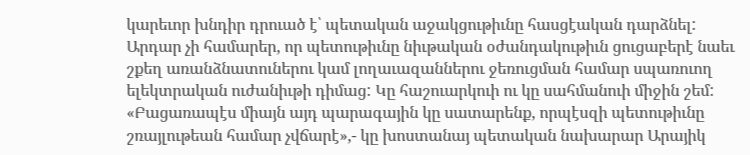կարեւոր խնդիր դրուած է՝ պետական աջակցութիւնը հասցէական դարձնել: Արդար չի համարեր, որ պետութիւնը նիւթական օժանդակութիւն ցուցաբերէ նաեւ շքեղ առանձնատուներու կամ լողաւազաններու ջեռուցման համար սպառուող ելեկտրական ուժանիւթի դիմաց: Կը հաշուարկուի ու կը սահմանուի միջին շեմ: «Բացառապէս միայն այդ պարագային կը սատարենք, որպէսզի պետութիւնը շռայլութեան համար չվճարէ»,- կը խոստանայ պետական նախարար Արայիկ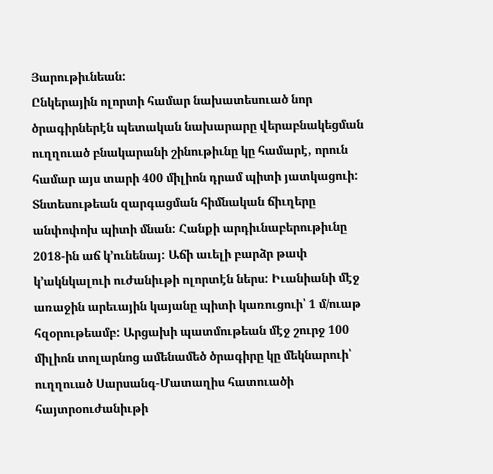Յարութիւնեան:
Ընկերային ոլորտի համար նախատեսուած նոր ծրագիրներէն պետական նախարարը վերաբնակեցման ուղղուած բնակարանի շինութիւնը կը համարէ, որուն համար այս տարի 400 միլիոն դրամ պիտի յատկացուի:
Տնտեսութեան զարգացման հիմնական ճիւղերը անփոփոխ պիտի մնան: Հանքի արդիւնաբերութիւնը 2018-ին աճ կ’ունենայ: Աճի աւելի բարձր թափ կ’ակնկալուի ուժանիւթի ոլորտէն ներս: Իւանիանի մէջ առաջին արեւային կայանը պիտի կառուցուի՝ 1 մ/ուաթ հզօրութեամբ: Արցախի պատմութեան մէջ շուրջ 100 միլիոն տոլարնոց ամենամեծ ծրագիրը կը մեկնարուի՝ ուղղուած Սարսանգ-Մատաղիս հատուածի հայտրօուժանիւթի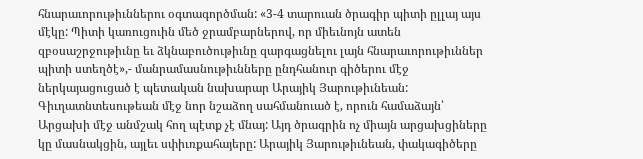հնարաւորութիւններու օգտագործման: «3-4 տարուան ծրագիր պիտի ըլլայ այս մէկը: Պիտի կառուցուին մեծ ջրամբարներով, որ միեւնոյն ատեն զբօսաշրջութիւնը եւ ձկնաբուծութիւնը զարգացնելու լայն հնարաւորութիւններ պիտի ստեղծէ»,- մանրամասնութիւնները ընդհանուր գիծերու մէջ ներկայացուցած է պետական նախարար Արայիկ Յարութիւնեան:
Գիւղատնտեսութեան մէջ նոր նշաձող սահմանուած է, որուն համաձայն՝ Արցախի մէջ անմշակ հող պէտք չէ մնայ: Այդ ծրագրին ոչ միայն արցախցիները կը մասնակցին, այլեւ սփիւռքահայերը: Արայիկ Յարութիւնեան, փակագիծերը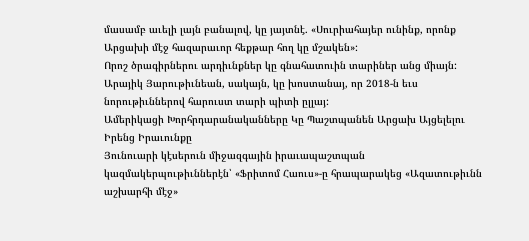մասամբ աւելի լայն բանալով, կը յայտնէ. «Սուրիահայեր ունինք, որոնք Արցախի մէջ հազարաւոր հեքթար հող կը մշակեն»:
Որոշ ծրագիրներու արդիւնքներ կը գնահատուին տարիներ անց միայն: Արայիկ Յարութիւնեան, սակայն, կը խոստանայ, որ 2018-ն եւս նորութիւններով հարուստ տարի պիտի ըլլայ:
Ամերիկացի Խորհրդարանականները Կը Պաշտպանեն Արցախ Այցելելու Իրենց Իրաւունքը
Յունուարի կէսերուն միջազգային իրաւապաշտպան կազմակերպութիւններէն՝ «Ֆրիտոմ Հաուս»-ը հրապարակեց «Ազատութիւնն աշխարհի մէջ»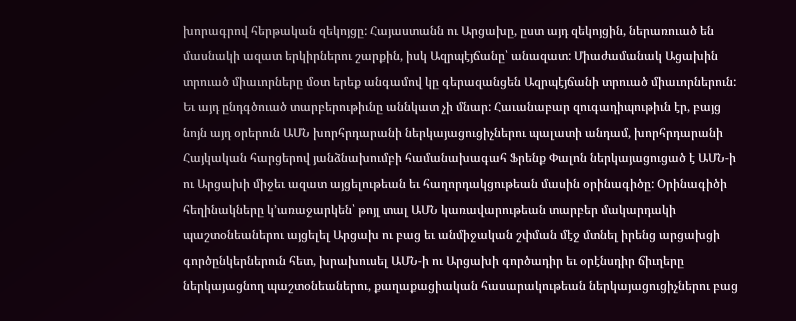խորագրով հերթական զեկոյցը: Հայաստանն ու Արցախը, ըստ այդ զեկոյցին, ներառուած են մասնակի ազատ երկիրներու շարքին, իսկ Ազրպէյճանը՝ անազատ: Միաժամանակ Ացախին տրուած միաւորները մօտ երեք անգամով կը գերազանցեն Ազրպէյճանի տրուած միաւորներուն: Եւ այդ ընդգծուած տարբերութիւնը աննկատ չի մնար: Հաւանաբար զուգադիպութիւն էր, բայց նոյն այդ օրերուն ԱՄՆ խորհրդարանի ներկայացուցիչներու պալատի անդամ, խորհրդարանի Հայկական հարցերով յանձնախումբի համանախագահ Ֆրենք Փալոն ներկայացուցած է ԱՄՆ-ի ու Արցախի միջեւ ազատ այցելութեան եւ հաղորդակցութեան մասին օրինագիծը: Օրինագիծի հեղինակները կ’առաջարկեն՝ թոյլ տալ ԱՄՆ կառավարութեան տարբեր մակարդակի պաշտօնեաներու այցելել Արցախ ու բաց եւ անմիջական շփման մէջ մտնել իրենց արցախցի գործընկերներուն հետ, խրախուսել ԱՄՆ-ի ու Արցախի գործադիր եւ օրէնսդիր ճիւղերը ներկայացնող պաշտօնեաներու, քաղաքացիական հասարակութեան ներկայացուցիչներու բաց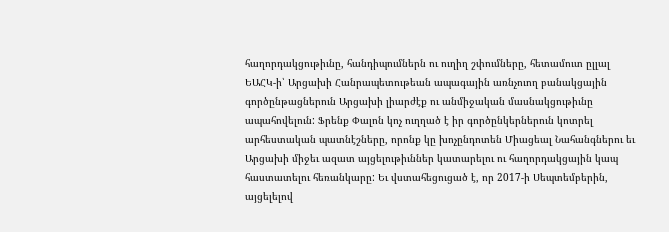հաղորդակցութիւնը, հանդիպումներն ու ուղիղ շփումները, հետամուտ ըլլալ ԵԱՀԿ-ի՝ Արցախի Հանրապետութեան ապագային առնչուող բանակցային գործընթացներուն Արցախի լիարժէք ու անմիջական մասնակցութիւնը ապահովելուն: Ֆրենք Փալոն կոչ ուղղած է իր գործընկերներուն կոտրել արհեստական պատնէշները, որոնք կը խոչընդոտեն Միացեալ Նահանգներու եւ Արցախի միջեւ ազատ այցելութիւններ կատարելու ու հաղորդակցային կապ հաստատելու հեռանկարը: Եւ վստահեցուցած է, որ 2017-ի Սեպտեմբերին, այցելելով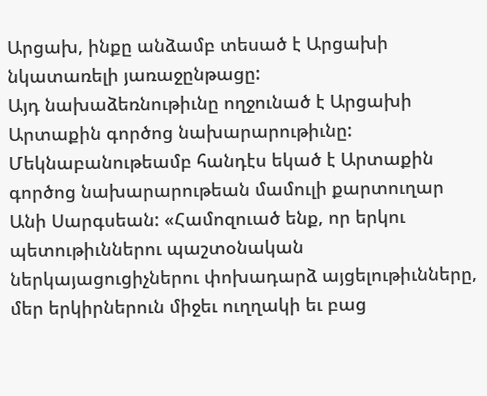Արցախ, ինքը անձամբ տեսած է Արցախի նկատառելի յառաջընթացը:
Այդ նախաձեռնութիւնը ողջունած է Արցախի Արտաքին գործոց նախարարութիւնը: Մեկնաբանութեամբ հանդէս եկած է Արտաքին գործոց նախարարութեան մամուլի քարտուղար Անի Սարգսեան: «Համոզուած ենք, որ երկու պետութիւններու պաշտօնական ներկայացուցիչներու փոխադարձ այցելութիւնները, մեր երկիրներուն միջեւ ուղղակի եւ բաց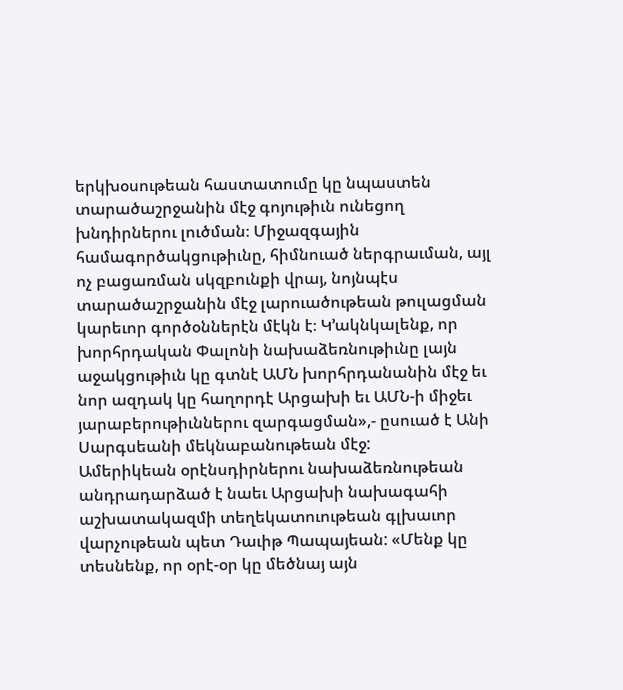երկխօսութեան հաստատումը կը նպաստեն տարածաշրջանին մէջ գոյութիւն ունեցող խնդիրներու լուծման։ Միջազգային համագործակցութիւնը, հիմնուած ներգրաւման, այլ ոչ բացառման սկզբունքի վրայ, նոյնպէս տարածաշրջանին մէջ լարուածութեան թուլացման կարեւոր գործօններէն մէկն է։ Կ’ակնկալենք, որ խորհրդական Փալոնի նախաձեռնութիւնը լայն աջակցութիւն կը գտնէ ԱՄՆ խորհրդանանին մէջ եւ նոր ազդակ կը հաղորդէ Արցախի եւ ԱՄՆ-ի միջեւ յարաբերութիւններու զարգացման»,- ըսուած է Անի Սարգսեանի մեկնաբանութեան մէջ:
Ամերիկեան օրէնսդիրներու նախաձեռնութեան անդրադարձած է նաեւ Արցախի նախագահի աշխատակազմի տեղեկատուութեան գլխաւոր վարչութեան պետ Դաւիթ Պապայեան: «Մենք կը տեսնենք, որ օրէ-օր կը մեծնայ այն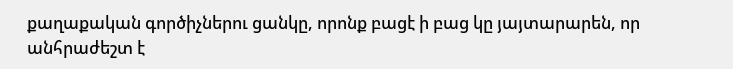քաղաքական գործիչներու ցանկը, որոնք բացէ ի բաց կը յայտարարեն, որ անհրաժեշտ է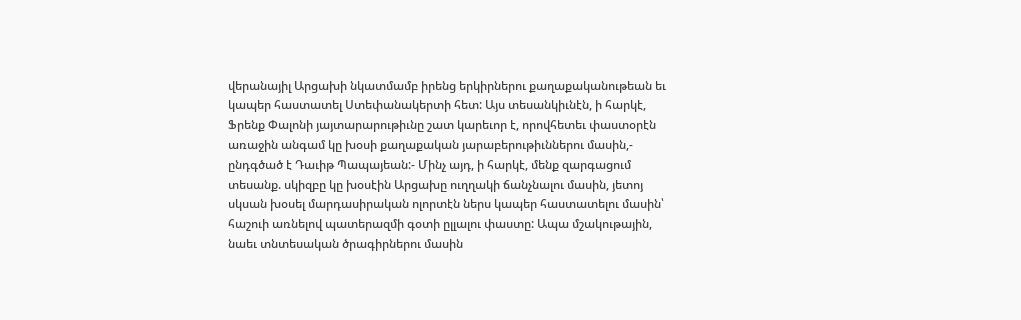վերանայիլ Արցախի նկատմամբ իրենց երկիրներու քաղաքականութեան եւ կապեր հաստատել Ստեփանակերտի հետ: Այս տեսանկիւնէն, ի հարկէ, Ֆրենք Փալոնի յայտարարութիւնը շատ կարեւոր է, որովհետեւ փաստօրէն առաջին անգամ կը խօսի քաղաքական յարաբերութիւններու մասին,- ընդգծած է Դաւիթ Պապայեան:- Մինչ այդ, ի հարկէ, մենք զարգացում տեսանք. սկիզբը կը խօսէին Արցախը ուղղակի ճանչնալու մասին, յետոյ սկսան խօսել մարդասիրական ոլորտէն ներս կապեր հաստատելու մասին՝ հաշուի առնելով պատերազմի գօտի ըլլալու փաստը: Ապա մշակութային, նաեւ տնտեսական ծրագիրներու մասին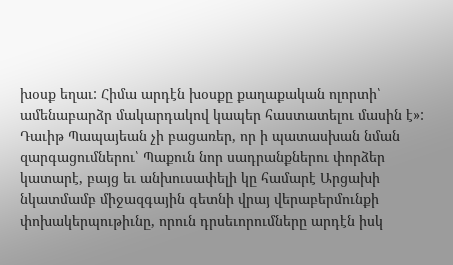խօսք եղաւ: Հիմա արդէն խօսքը քաղաքական ոլորտի՝ ամենաբարձր մակարդակով կապեր հաստատելու մասին է»: Դաւիթ Պապայեան չի բացառեր, որ ի պատասխան նման զարգացումներու՝ Պաքուն նոր սադրանքներու փորձեր կատարէ, բայց եւ անխուսափելի կը համարէ Արցախի նկատմամբ միջազգային գետնի վրայ վերաբերմունքի փոխակերպութիւնը, որուն դրսեւորումները արդէն իսկ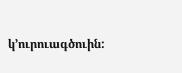կ’ուրուագծուին: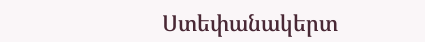Ստեփանակերտ